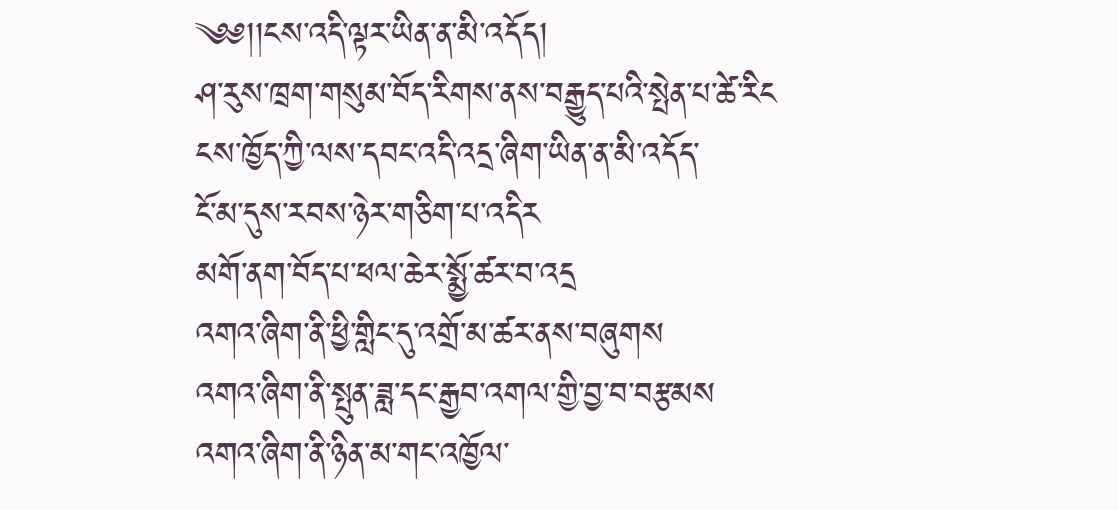༄༅།།ངས་འདི་ལྟར་ཡིན་ན་མི་འདོད།
ཤ་རུས་ཁྲག་གསུམ་བོད་རིགས་ནས་བརྒྱུད་པའི་སྤེན་པ་ཚེ་རིང
ངས་ཁྱོད་ཀྱི་ལས་དབང་འདི་འདྲ་ཞིག་ཡིན་ན་མི་འདོད་
ངོ་མ་དུས་རབས་ཉེར་གཅིག་པ་འདིར
མགོ་ནག་བོད་པ་ཕལ་ཆེར་སྨྱོ་ཚར་བ་འདྲ
འགའ་ཞིག་ནི་ཕྱི་གླིང་དུ་འགྲོ་མ་ཚར་ནས་བཞུགས
འགའ་ཞིག་ནི་སྤུན་ཟླ་དང་རྒྱབ་འགལ་གྱི་བྱ་བ་བརྩམས
འགའ་ཞིག་ནི་ཉིན་མ་གང་འཁྱོལ་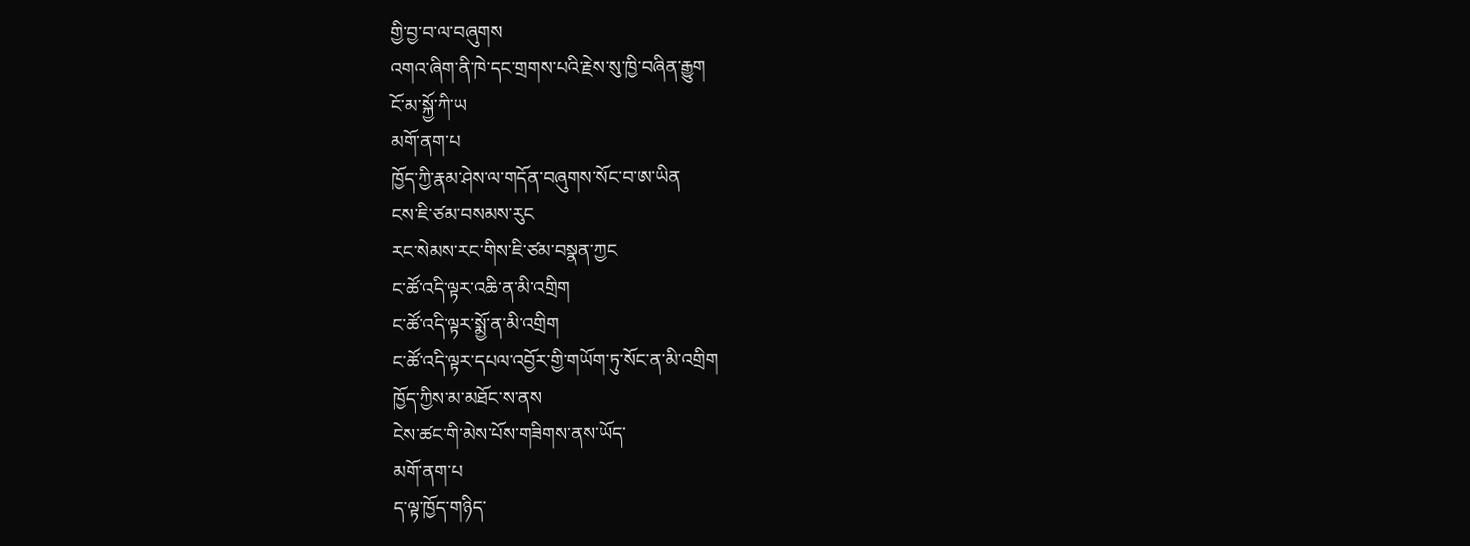གྱི་བྱ་བ་ལ་བཞུགས
འགའ་ཞིག་ནི་ཁེ་དང་གྲགས་པའི་རྗེས་སུ་ཁྱི་བཞིན་རྒྱུག
ངོ་མ་སྐྱོ་ཀི་ཡ
མགོ་ནག་པ
ཁྱོད་ཀྱི་རྣམ་ཤེས་ལ་གདོན་བཞུགས་སོང་བ་ཨ་ཡིན
ངས་ཇི་ཙམ་བསམས་རུང
རང་སེམས་རང་གིས་ཇི་ཙམ་བསྣན་ཀྱང
ང་ཚོ་འདི་ལྟར་འཆི་ན་མི་འགྲིག
ང་ཚོ་འདི་ལྟར་སྨྱོ་ན་མི་འགྲིག
ང་ཚོ་འདི་ལྟར་དཔལ་འབྱོར་གྱི་གཡོག་ཏུ་སོང་ན་མི་འགྲིག
ཁྱོད་ཀྱིས་མ་མཐོང་ས་ནས
ངེས་ཚང་གི་མེས་པོས་གཟིགས་ནས་ཡོད་
མགོ་ནག་པ
ད་ལྟ་ཁྱོད་གཉིད་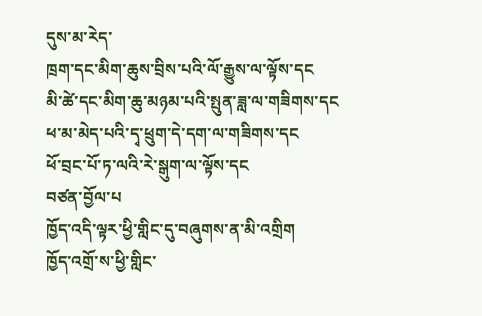དུས་མ་རེད་
ཁྲག་དང་མིག་ཆུས་བྲིས་པའི་ལོ་རྒྱུས་ལ་ལྟོས་དང
མི་ཚེ་དང་མིག་ཆུ་མཉམ་པའི་སྤུན་ཟླ་ལ་གཟིགས་དང
ཕ་མ་མེད་པའི་དྭ་ཕྲུག་དེ་དག་ལ་གཟིགས་དང
ཕོ་བྲང་པོ་ཏ་ལའི་རེ་སྒུག་ལ་ལྟོས་དང
བཙན་བྱོལ་པ
ཁྱོད་འདི་ལྟར་ཕྱི་གླིང་དུ་བཞུགས་ན་མི་འགྲིག
ཁྱོད་འགྲོ་ས་ཕྱི་གླིང་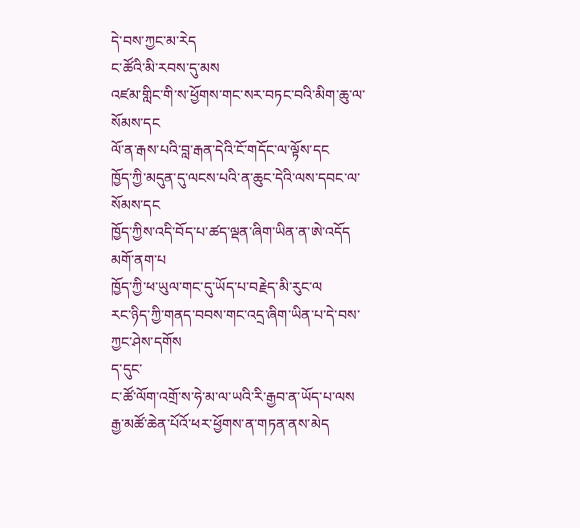དེ་བས་ཀྱང་མ་རེད
ང་ཚོའི་མི་རབས་དུ་མས
འཛམ་གླིང་གི་ས་ཕྱོགས་གང་སར་བཏང་བའི་མིག་ཆུ་ལ་སོམས་དང
ལོ་ན་རྒས་པའི་བླ་རྒན་དེའི་ངོ་གདོང་ལ་ལྟོས་དང
ཁྱོད་ཀྱི་མདུན་དུ་ལངས་པའི་ན་ཆུང་དེའི་ལས་དབང་ལ་སོམས་དང
ཁྱོད་ཀྱིས་འདི་བོད་པ་ཚད་ལྡན་ཞིག་ཡིན་ན་ཨེ་འདོད
མགོ་ནག་པ
ཁྱོད་ཀྱི་ཕ་ཡུལ་གང་དུ་ཡོད་པ་བརྗེད་མི་རུང་ལ
རང་ཉིད་ཀྱི་གནད་བབས་གང་འདྲ་ཞིག་ཡིན་པ་དེ་བས་ཀྱང་ཤེས་དགོས
ད་དུང་
ང་ཚོ་ལོག་འགྲོ་ས་ཧེ་མ་ལ་ཡའི་རི་རྒྱབ་ན་ཡོད་པ་ལས
རྒྱ་མཚོ་ཆེན་པོའོ་ཕར་ཕྱོགས་ན་གཏན་ནས་མེད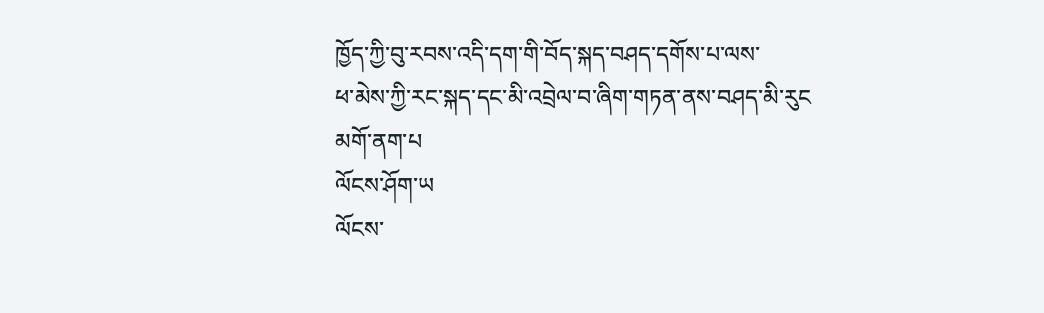ཁྱོད་ཀྱི་བུ་རབས་འདི་དག་གི་བོད་སྐད་བཤད་དགོས་པ་ལས་
ཕ་མེས་ཀྱི་རང་སྐད་དང་མི་འབྲེལ་བ་ཞིག་གཏན་ནས་བཤད་མི་རུང
མགོ་ནག་པ
ལོངས་ཤོག་ཡ
ལོངས་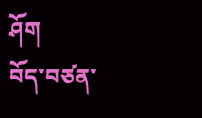ཤོག
བོད་བཙན་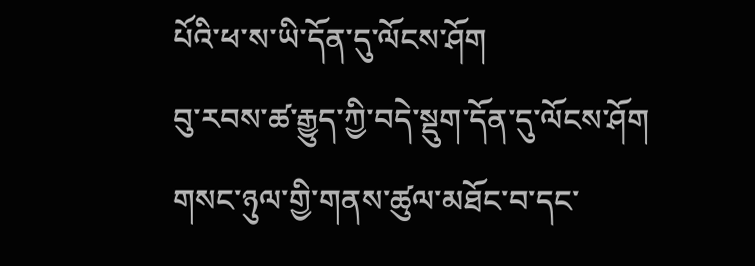པོའི་ཕ་ས་ཡི་དོན་དུ་ལོངས་ཤོག
བུ་རབས་ཚ་རྒྱུད་ཀྱི་བདེ་སྡུག་དོན་དུ་ལོངས་ཤོག
གསང་ཉུལ་གྱི་གནས་ཚུལ་མཐོང་བ་དང་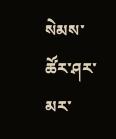སེམས་ཚོར་ཤར་མར་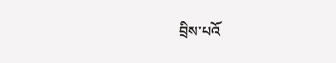བྲིས་པའོ